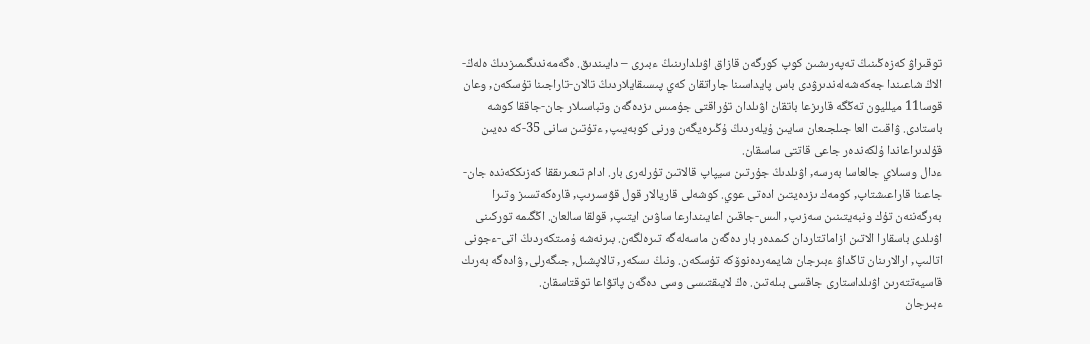توقىراۋ كەزەڭىنىڭ تەپەرىشىن كوپ كورگەن قازاق اۋىلدارىنىڭ ءبىرى – دايىندىق. ەگەمەندىگىمىزدىڭ ەلەڭ-الاڭ شاعىندا جەكەشەلەندىرۋدى باس پايداسىنا جاراتقان كەي پىسىقايلاردىڭ تالان-تاراجىنا تۇسكەن, وعان قوسا11 ميلليون تەڭگە قارىزعا باتقان اۋىلدان تۇراقتى جۇمىس ىزدەگەن وتباسىلار جان-جاققا كوشە باستادى. ۋاقىت العا جىلجىعان سايىن ۇيلەردىڭ ۇڭىرەيگەن ورنى كوبەيىپ, ءتۇتىن سانى 35-كە دەيىن قۇلدىراعاندا ۇلكەندەر جاعى قاتتى ساسقان.
ءدال وسىلاي جالعاسا بەرسە, اۋىلدىڭ جۇرتىن سيپاپ قالاتىن تۇرلەرى بار. ادام تىعىرىققا كەزىككەندە جان-جاعىنا قاراعىشتاپ, كومەك ىزدەيتىن ادەتى عوي. كوشەلى قاريالار قول قۋسىرىپ, قارەكەتسىز وتىرا بەرگەننەن تۇك ونبەيتىنىن سەزىپ, الىس-جاقىن اعايىندارعا ساۋىن ايتىپ, قولقا سالعان. اڭگىمە توركىنى اۋىلدى باسقارا الاتىن ازاماتتاردان كىمدەر بار دەگەن ماسەلەگە تىرەلگەن. بىرنەشە ۇمىتكەردىڭ اتى-ءجونى اتالىپ, ارالارىنان تاڭداۋ ءبىرجان شايمەردەنوۆكە تۇسكەن. ونىڭ ىسكەر, تالاپشىل, جىگەرلى, ۋادەگە بەرىك قاسيەتتەرىن اۋىلداستارى جاقسى بىلەتىن. ەڭ لايىقتىسى وسى دەگەن پاتۋاعا توقتاسقان.
ءبىرجان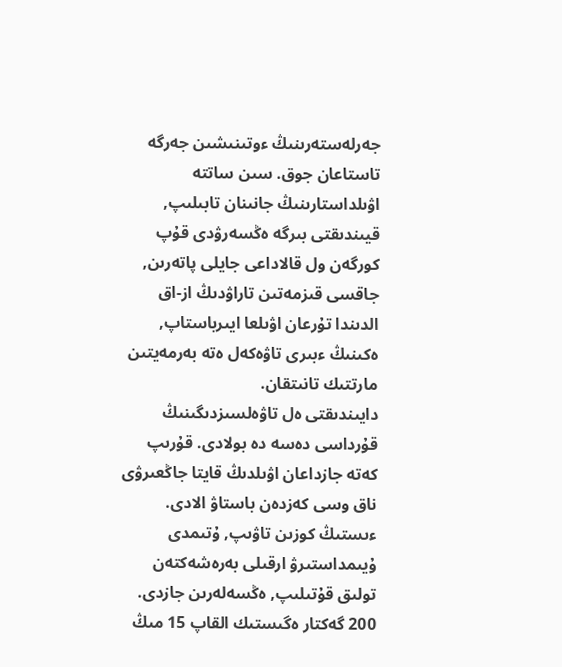جەرلەستەرىنىڭ ءوتىنىشىن جەرگە تاستاعان جوق. سىن ساتتە اۋىلداستارىنىڭ جانىنان تابىلىپ, قيىندىقتى بىرگە ەڭسەرۋدى قۇپ كورگەن ول قالاداعى جايلى پاتەرىن, جاقسى قىزمەتىن تاراۋدىڭ از-اق الدىندا تۇرعان اۋىلعا ايىرباستاپ, ەكىنىڭ ءبىرى تاۋەكەل ەتە بەرمەيتىن مارتتىك تانىتقان.
دايىندىقتى ەل تاۋەلسىزدىگىنىڭ قۇرداسى دەسە دە بولادى. قۇرىپ كەتە جازداعان اۋىلدىڭ قايتا جاڭعىرۋى ناق وسى كەزدەن باستاۋ الادى. ءىستىڭ كوزىن تاۋىپ, ۇتىمدى ۇيىمداستىرۋ ارقىلى بەرەشەكتەن تولىق قۇتىلىپ, ەڭسەلەرىن جازدى. 200 گەكتار ەگىستىك القاپ 15 مىڭ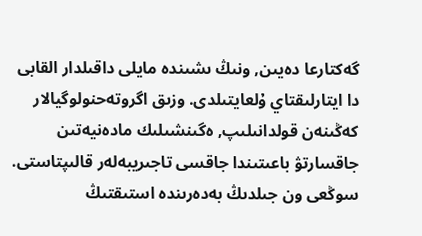گەكتارعا دەيىن, ونىڭ ىشىندە مايلى داقىلدار القابى دا ايتارلىقتاي ۇلعايتىلدى. وزىق اگروتەحنولوگيالار كەڭىنەن قولدانىلىپ, ەگىنشىلىك مادەنيەتىن جاقسارتۋ باعىتىندا جاقسى تاجىريبەلەر قالىپتاستى. سوڭعى ون جىلدىڭ بەدەرىندە استىقتىڭ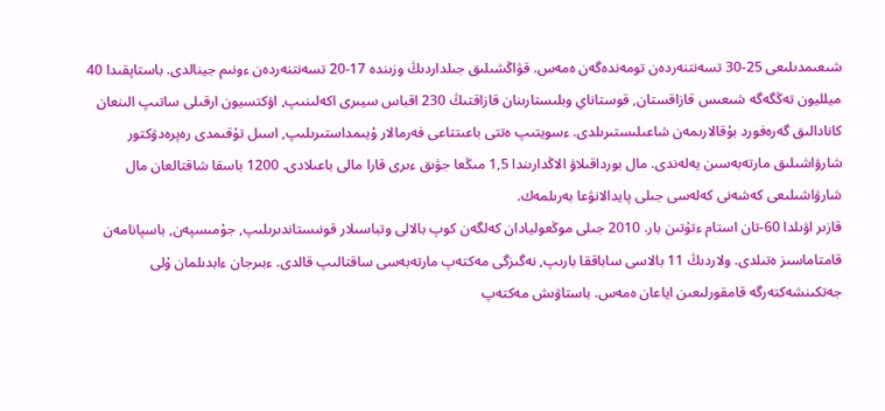شىعىمدىلىعى 25-30 تسەنتنەردەن تومەندەگەن ەمەس. قۋاڭشىلىق جىلداردىڭ وزىندە 17-20 تسەنتنەردەن ءونىم جينالدى. باستاپقىدا 40 ميلليون تەڭگەگە شىعىس قازاقستان, قوستاناي وبلىستارىنان قازاقتىڭ 230 اقباس سيىرى اكەلىنىپ, اۋكتسيون ارقىلى ساتىپ الىنعان كانادالىق گەرەفورد بۇقالارىمەن شاعىلىستىرىلدى. ءسويتىپ ەتتى باعىتتاعى فەرمالار ۇيىمداستىرىلىپ, اسىل تۇقىمدى رەپرەدۋكتور شارۋاشىلىق مارتەبەسىن يەلەندى. مال بورداقىلاۋ الاڭدارىندا 1,5 مىڭعا جۋىق ءىرى قارا مالى باعىلادى. 1200 باسقا شاقتالعان مال شارۋاشىلىعى كەشەنى كەلەسى جىلى پايدالانۋعا بەرىلمەك.
قازىر اۋىلدا 60-تان استام ءتۇتىن بار. 2010 جىلى موڭعوليادان كەلگەن كوپ بالالى وتباسىلار قونىستاندىرىلىپ, جۇمىسپەن, باسپانامەن قامتاماسىز ەتىلدى. ولاردىڭ 11 بالاسى ساباققا بارىپ, نەگىزگى مەكتەپ مارتەبەسى ساقتالىپ قالدى. ءبىرجان ءابدىلمان ۇلى جەتكىنشەكتەرگە قامقورلىعىن اياعان ەمەس. باستاۋىش مەكتەپ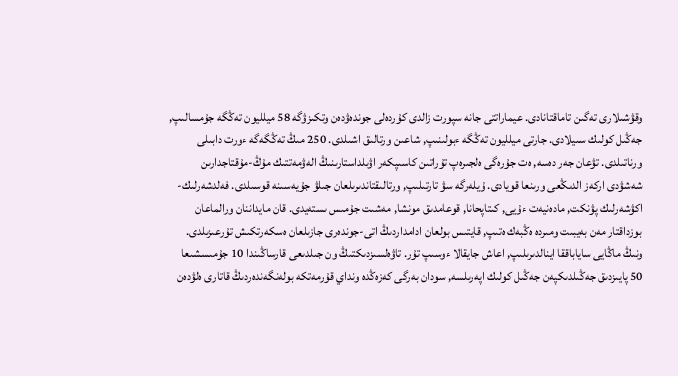وقۋشىلارى تەگىن تاماقتانادى. عيماراتتى جانە سپورت زالدى كۇردەلى جوندەۋدەن وتكىزۋگە 58 ميلليون تەڭگە جۇمسالىپ, جەڭىل كولىك سىيلادى. جارتى ميلليون تەڭگە ءبولىنىپ, شاعىن ورتالىق اشىلدى. 250 مىڭ تەڭگەگە ءورت دابىلى ورناتىلدى. تۋعان جەر دەسە, ەت جۇرەگى ەلجىرەپ تۇراتىن كاسىپكەر اۋىلداستارىنىڭ الەۋمەتتىك مۇڭ-مۇقتاجدارىن شەشۋدى اركەز الدىڭعى ورىنعا قويادى. ۇيلەرگە سۋ تارتىلىپ, ورتالىقتاندىرىلعان جىلۋ جۇيەسىنە قوسىلدى. فەلدشەرلىك-اكۋشەرلىك پۋنكت, مادەنيەت ءۇيى, كىتاپحانا, قوعامدىق مونشا, مەشىت جۇمىس ىستەيدى. قان مايداننان ورالماعان بوزداقتار مەن بەيبىت ومىردە ەڭبەك ەتىپ, قايتىس بولعان ادامداردىڭ اتى-جوندەرى جازىلعان ەسكەرتكىش تۇرعىزىلدى. ونىڭ ماڭايى ساياباققا اينالدىرىلىپ, اعاش جايقالا ءوسىپ تۇر. تاۋەلسىزدىكتىڭ ون جىلدىعى قارساڭىندا 10 جۇمىسشىعا 50 پايىزدىق جەڭىلدىكپەن جەڭىل كولىك اپەرىلسە, سودان بەرگى كەزەڭدە ونداي قۇرمەتكە بولەنگەندەردىڭ قاتارى ەلۋدەن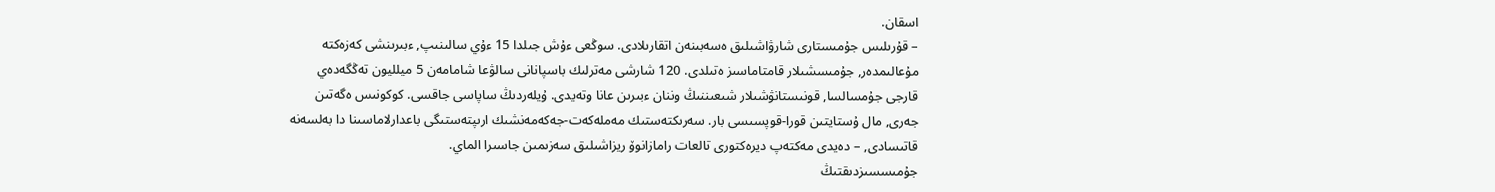اسقان.
– قۇرىلىس جۇمىستارى شارۋاشىلىق ەسەبىنەن اتقارىلادى. سوڭعى ءۇش جىلدا 15 ءۇي سالىنىپ, ءبىرىنشى كەزەكتە مۇعالىمدەر, جۇمىسشىلار قامتاماسىز ەتىلدى. 120 شارشى مەترلىك باسپانانى سالۋعا شامامەن 5 ميلليون تەڭگەدەي قارجى جۇمسالسا, قونىستانۋشىلار شىعىننىڭ وننان ءبىرىن عانا وتەيدى. ۇيلەردىڭ ساپاسى جاقسى. كوكونىس ەگەتىن جەرى, مال ۇستايتىن قورا-قوپسىسى بار. سەرىكتەستىك مەملەكەت-جەكەمەنشىك ارىپتەستىگى باعدارلاماسىنا دا بەلسەنە قاتىسادى, – دەيدى مەكتەپ ديرەكتورى تالعات رامازانوۆ ريزاشىلىق سەزىمىن جاسىرا الماي.
جۇمىسسىزدىقتىڭ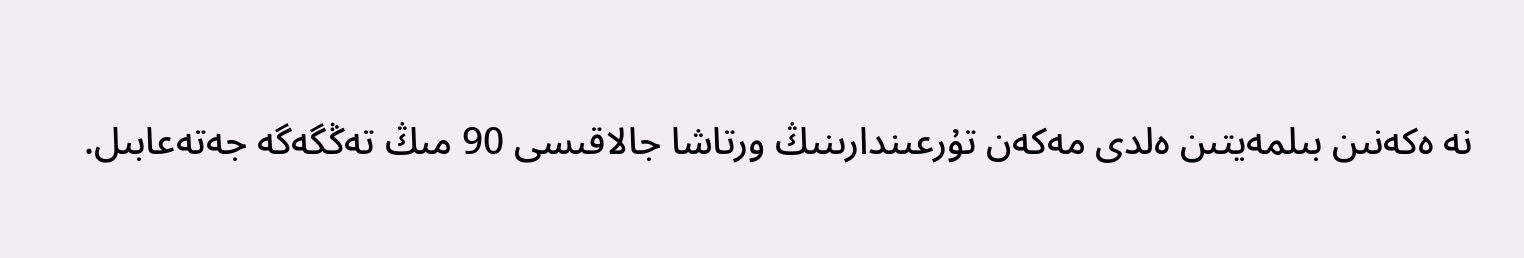نە ەكەنىن بىلمەيتىن ەلدى مەكەن تۇرعىندارىنىڭ ورتاشا جالاقىسى 90 مىڭ تەڭگەگە جەتەعابىل.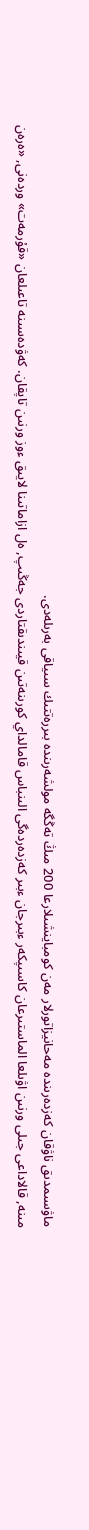ماۋسىمدىق ناۋقان كەزدەرىندە مەحانيزاتورلار مەن كومباينشىلارعا 200 مىڭ تەڭگە مولشەرىندە بىررەتتىك سىياقى بەرىلەدى.
مىنە, قالاداعى جىلى ورنىن اۋىلعا الماستىرعان كاسىپكەر ءبىرجان ءبىر كەزدەردەگى الىنباس قامالداي كورىنەتىن قيىندىقتاردى جەڭىپ, ەل ازاماتىنا لايىق ءوز ورنىن تاپقان. كەۋدەسىنە تاعىلعان «قۇرمەت» وردەنى, «ەرەن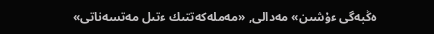ەڭبەگى ءۇشىن» مەدالى, «مەملەكەتتىك ءتىل مەتسەناتى»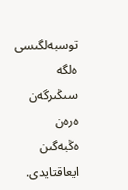توسبەلگىسى ەلگە سىڭىرگەن ەرەن ەڭبەگىن ايعاقتايدى.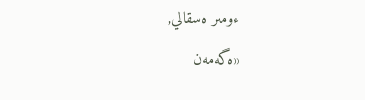ءومىر ەسقالي,
«ەگەمەن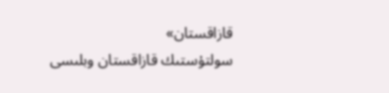قازاقستان»
سولتۇستىك قازاقستان وبلىسى